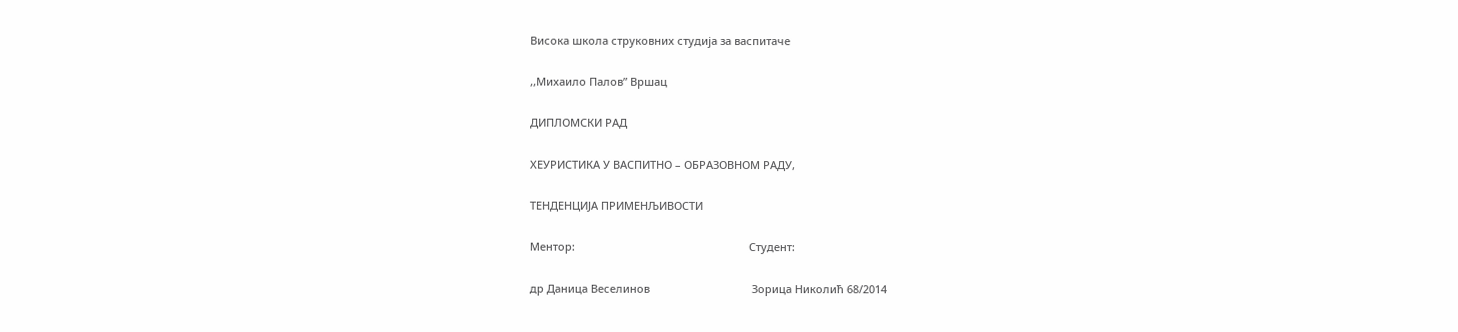Висока школа струковних студија за васпитаче

,,Михаило Палов” Вршац

ДИПЛОМСКИ РАД

ХЕУРИСТИКА У ВАСПИТНО – ОБРАЗОВНОМ РАДУ,

ТЕНДЕНЦИЈА ПРИМЕНЉИВОСТИ

Ментор:                                                          Студент:

др Даница Веселинов                                  Зорица Николић 68/2014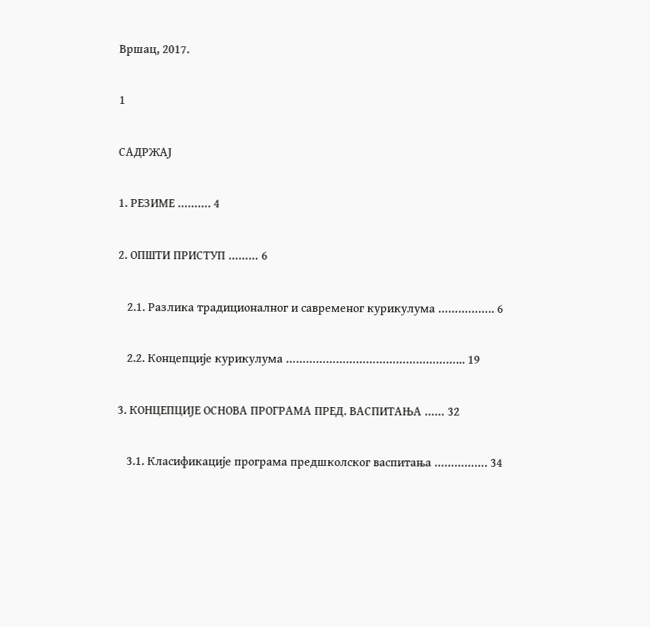Вршац, 2017.

1

САДРЖАЈ

1. РЕЗИМЕ ………. 4

2. ОПШТИ ПРИСТУП ……… 6

   2.1. Разлика традиционалног и савременог курикулума …………….. 6

   2.2. Концепције курикулума ……………………………………………... 19

3. КОНЦЕПЦИЈЕ ОСНОВА ПРОГРАМА ПРЕД. ВАСПИТАЊА …… 32

   3.1. Класификације програма предшколског васпитања ……………. 34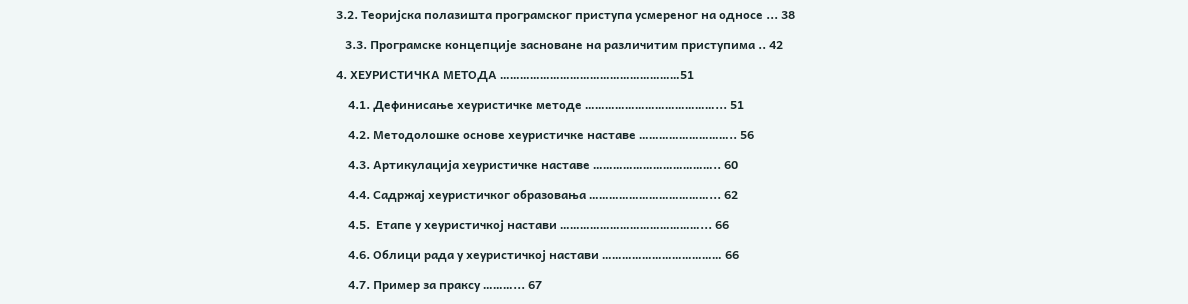3.2. Теоријска полазишта програмског приступа усмереног на односе ... 38

   3.3. Програмске концепције засноване на различитим приступима .. 42

4. ХЕУРИСТИЧКА МЕТОДА ………………………………………………51

    4.1. Дефинисање хеуристичке методе …………………………………... 51

    4.2. Методолошке основе хеуристичке наставе ……………………….. 56

    4.3. Артикулација хеуристичке наставе ……………………………….. 60

    4.4. Садржај хеуристичког образовања ………………………………... 62

    4.5.  Етапе у хеуристичкој настави ……………………………………... 66

    4.6. Облици рада у хеуристичкој настави ……………………………… 66

    4.7. Пример за праксу ………... 67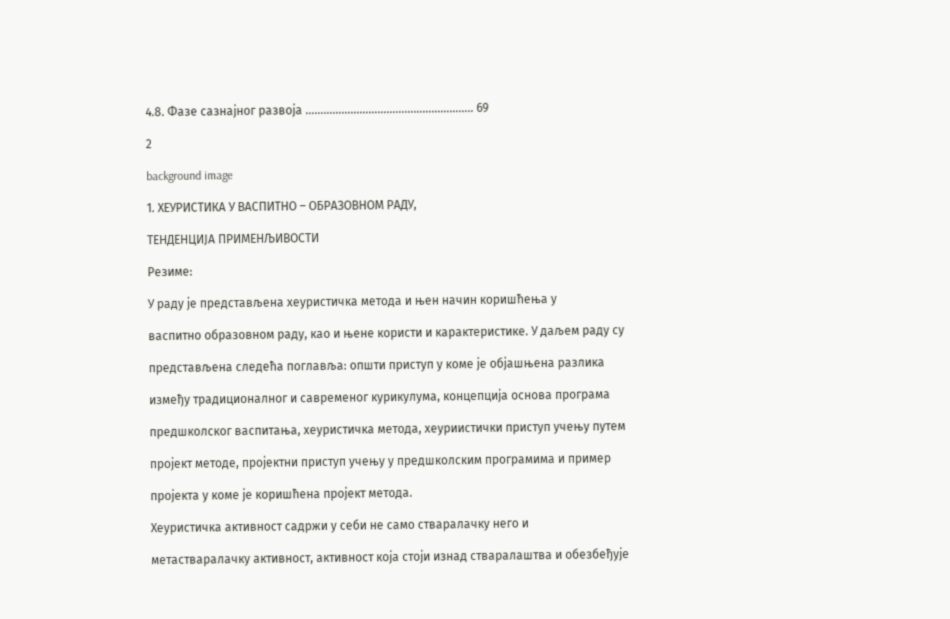4.8. Фазе сазнајног развоја ……………………………………………….. 69

2

background image

1. ХЕУРИСТИКА У ВАСПИТНО – ОБРАЗОВНОМ РАДУ,

ТЕНДЕНЦИЈА ПРИМЕНЉИВОСТИ

Резиме:

У раду је представљена хеуристичка метода и њен начин коришћења у

васпитно образовном раду, као и њене користи и карактеристике. У даљем раду су

представљена следећа поглавља: oпшти приступ у коме је објашњена разлика

између традиционалног и савременог курикулума, концепција основа програма

предшколског васпитања, хеуристичка метода, хеуриистички приступ учењу путем

пројект методе, пројектни приступ учењу у предшколским програмима и пример

пројекта у коме је коришћена пројект метода.

Хеуристичка активност садржи у себи не само стваралачку него и

метастваралачку активност, активност која стоји изнад стваралаштва и обезбеђује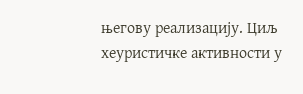његову реализацију. Циљ хеуристичке активности у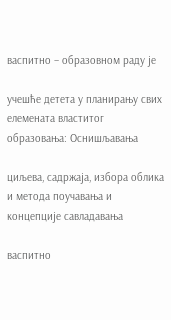васпитно – образовном раду је

учешће детета у планирању свих елемената властитог образовања: Оснишљавања

циљева, садржаја, избора облика и метода поучавања и концепције савладавања

васпитно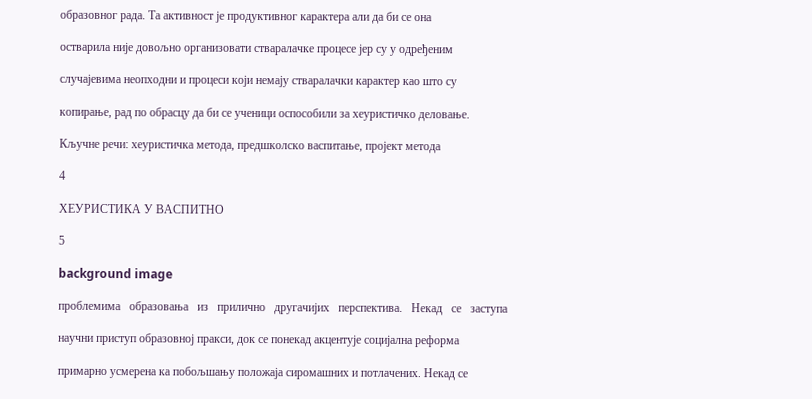образовног рада. Та активност је продуктивног карактера али да би се она

остварила није довољно организовати стваралачке процесе јер су у одређеним

случајевима неопходни и процеси који немају стваралачки карактер као што су

копирање, рад по обрасцу да би се ученици оспособили за хеуристичко деловање.

Кључне речи: хеуристичка метода, предшколско васпитање, пројект метода

4

ХЕУРИСТИКА У ВАСПИТНО

5

background image

проблемима   образовања   из   прилично   другачијих   перспектива.   Некад   се   заступа

научни приступ образовној пракси, док се понекад акцентује социјална реформа

примарно усмерена ка побољшању положаја сиромашних и потлачених. Некад се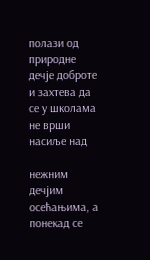полази од природне дечје доброте и захтева да се у школама не врши насиље над

нежним дечјим осећањима, а понекад се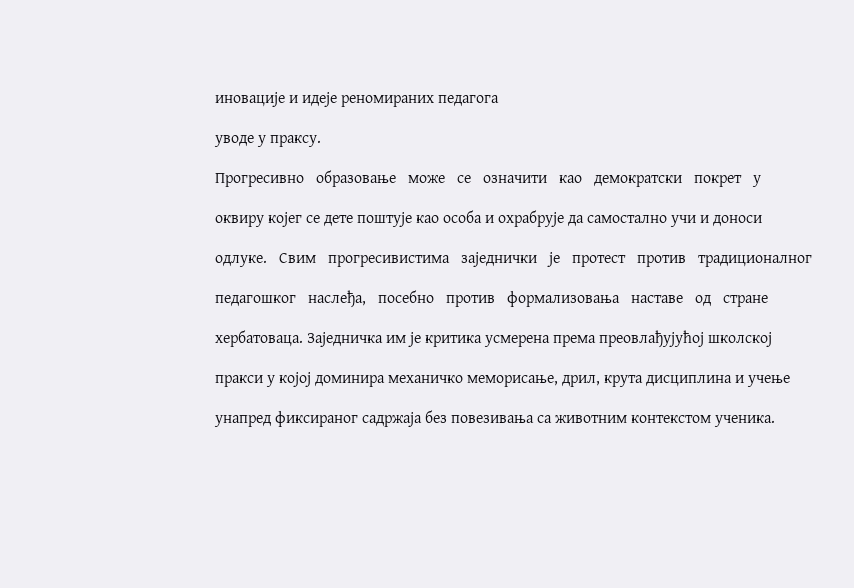иновације и идеје реномираних педагога

уводе у праксу.

Прогресивно   образовање   може   се   означити   као   демократски   покрет   у

оквиру којег се дете поштује као особа и охрабрује да самостално учи и доноси

одлуке.   Свим   прогресивистима   заједнички   је   протест   против   традиционалног

педагошког   наслеђа,   посебно   против   формализовања   наставе   од   стране

хербатоваца. Заједничка им је критика усмерена према преовлађујућој школској

пракси у којој доминира механичко меморисање, дрил, крута дисциплина и учење

унапред фиксираног садржаја без повезивања са животним контекстом ученика.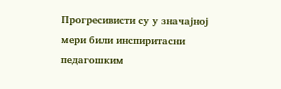Прогресивисти су у значајној мери били инспиритасни педагошким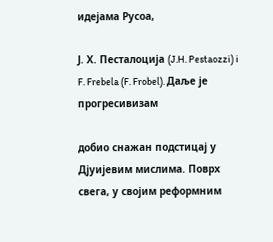идејама Русоа,

Ј. Х. Песталоција (J.H. Pestaozzi) i F. Frebela (F. Frobel). Даље је прогресивизам

добио снажан подстицај у Дјуијевим мислима. Поврх свега, у својим реформним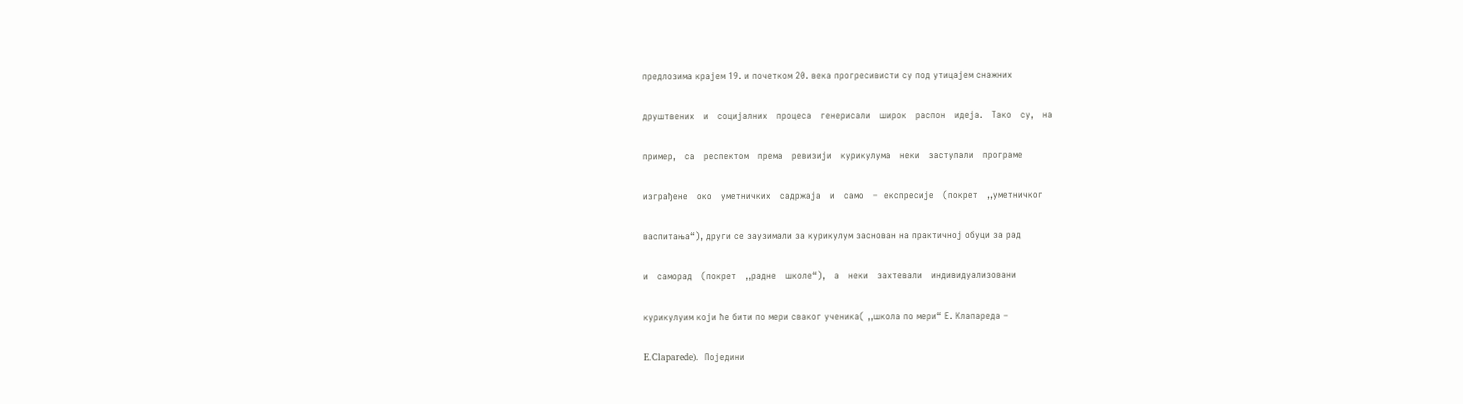предлозима крајем 19. и почетком 20. века прогресивисти су под утицајем снажних

друштвених   и   социјалних   процеса   генерисали   широк   распон   идеја.   Тако   су,   на

пример,   са   респектом   према   ревизији   курикулума   неки   заступали   програме

изграђене   око   уметничких   садржаја   и   само   –  експресије   (покрет   ,,уметничког

васпитања“), други се заузимали за курикулум заснован на практичној обуци за рад

и   саморад   (покрет   ,,радне   школе“),   а   неки   захтевали   индивидуализовани

курикулуим који ће бити по мери сваког ученика( ,,школа по мери“ Е. Клапареда –

E.Claparede).  Поједини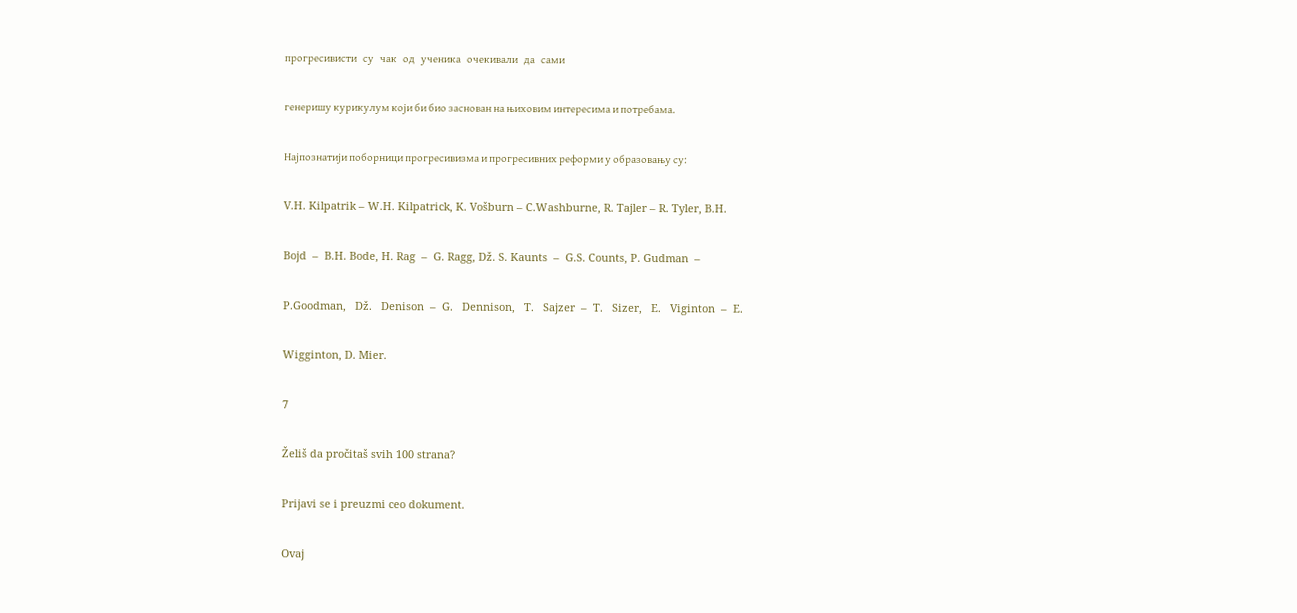прогресивисти   су   чак   од   ученика   очекивали   да   сами

генеришу курикулум који би био заснован на њиховим интересима и потребама.

Најпознатији поборници прогресивизма и прогресивних реформи у образовању су:

V.H. Kilpatrik – W.H. Kilpatrick, K. Vošburn – C.Washburne, R. Tajler – R. Tyler, B.H.

Bojd  –  B.H. Bode, H. Rag  –  G. Ragg, Dž. S. Kaunts  –  G.S. Counts, P. Gudman  –

P.Goodman,   Dž.   Denison  –  G.   Dennison,   T.   Sajzer  –  T.   Sizer,   E.   Viginton  –  E.

Wigginton, D. Mier.

7

Želiš da pročitaš svih 100 strana?

Prijavi se i preuzmi ceo dokument.

Ovaj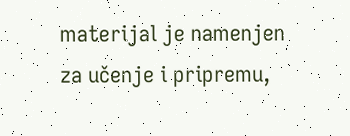materijal je namenjen za učenje i pripremu,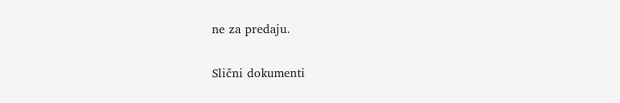ne za predaju.

Slični dokumenti